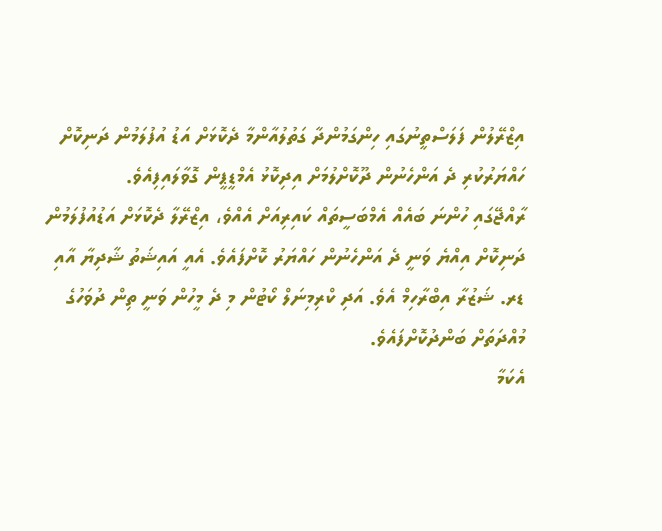އިޒްރޭލުން ފަލަސްތީނުގައި ހިންގަމުންދާ ގަތުލުއާންމާ ދެކޮޅަށް އަޑު އުފުލަމުން ދަނިކޮށް ހައްޔަރުކުރި ދެ އަންހެނުން ދޫކޮށްލުމަށް އިދިކޮޅު އެމްޑީޕީން ގޮވާލައިފިއެވެ.
ރާއްޖޭގައި ހުންނަ ބައެއް އެމްބަސީތައް ކައިރިއަށް އެއްވެ، އިޒްރޭލާ ދެކޮޅަށް އަޑުއުފުލަމުން ދަނިކޮށް އިއްޔެ ވަނީ ދެ އަންހެނުން ހައްޔަރު ކޮށްފައެވެ. އެއީ އައިޝަތު ޝާދިޔާ އާއި ޑރ. ޝަޒުރާ އިބްރާހިމް އެވެ. އަދި ކްރިމިނަލް ކޯޓުން މި ދެ މީހުން ވަނީ ތިން ދުވަހުގެ މުއްދަތަށް ބަންދުކޮށްފައެވެ.
އެކަމާ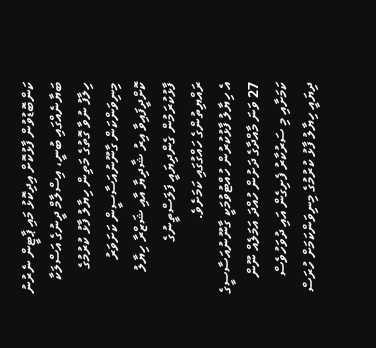ކަންބޮޑުވުން ފާޅުކޮށް އިދިކޮޅު މައި ޕާޓީން ނެރުނު ބަޔާނެއްގައި ބުނީ، އިސްލާމް ދީނުގެ އަސްލަކާ ހިލާފު ނުވާ ގޮތުގެ މަތިން ހިޔާލު ފާޅު ކުރުމުގެ މިނިވަންކަން ގާނޫނުއަސާސީން ކަށަވަރު ކޮށްދީފައިވާ އިރު ޝާދިޔާ އާއި ޝަޒްރާ ހިޔާލު ފާޅުކުރަމުން ގެންދިޔައީ ފަލަސްތީނުގެ ރައްޔިތުންގެ ހައްގުގައި ކަމަށެވެ.
އެ ހިޔާލު ފާޅުކުރުން ހުއްޓުވުމަކީ ގާނޫނުއަސާސީގެ 27 ވަނަ މާއްދާގެ ދަށުން ހުއްދަ އަމަލެއް ނޫން ކަމަށާއި މި ސަރުކާރު ފެށިގެން އައި ދުވަހުވެސް ދިޔައީ ހިޔާލު ފާޅު ކުރުމުގެ މިނިވަންކަމަށް ހުރަސް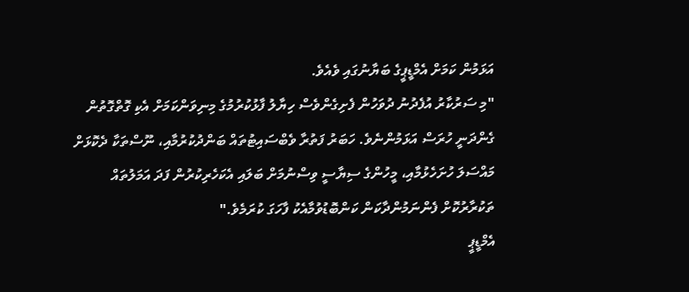އަޅަމުން ކަމަށް އެމްޑީޕީގެ ބަޔާނުގައި ވެއެވެ.
"މި ސަރުކާރު އުފެދުނު ދުވަހުން ފެށިގެންވެސް ހިޔާލު ފާޅުކުރުމުގެ މިނިވަންކަމަށް އެކި ގޮތްގޮތުން ގެންދަނީ ހުރަސް އަޅަމުންނެވެ. ހަބަރު ފަތުރާ ވެބްސައިޓުތައް ބަންދުކުރުމާއި، ނޫސްތަކާ ދެކޮޅަށް މައްސަލަ ހުށަހެޅުމާއި، މީހުންގެ ސިޔާސީ ވިސްނުމަށް ބަލައި އެކަހެރިކުރުން ފަދަ އަމަލުތައް ތަކުރާރުކޮށް ފެންނަމުންދާކަން ކަންބޮޑުވުމާއެކު ފާހަގަ ކުރަމެވެ."
އެމްޑީޕީ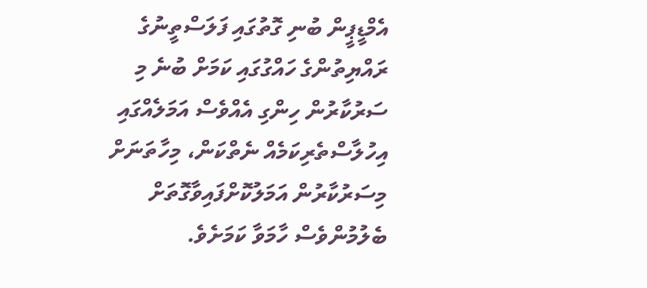އެމްޑީޕީން ބުނި ގޮތުގައި ފަލަސްތީނުގެ ރައްޔިތުންގެ ހައްގުގައި ކަމަށް ބުނެ މި ސަރުކާރުން ހިންގި އެއްވެސް އަމަލެއްގައި އިހުލާސްތެރިކަމެއް ނެތްކަން، މިހާތަނަށް މިސަރުކާރުން އަމަލުކޮށްފައިވާގޮތަށް ބެލުމުންވެސް ހާމަވާ ކަމަށެވެ.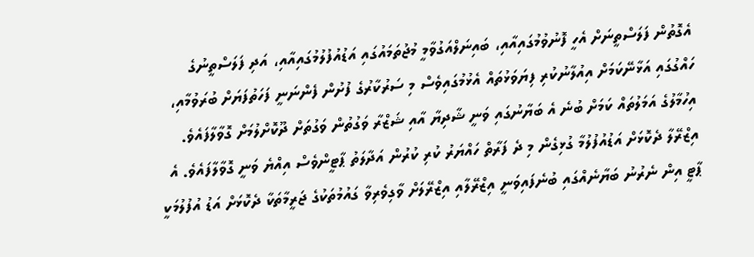އެގޮތުން ފަލަސްތީނަށް އެހީ ފޮނުވުމުގައިއާއި، ބައިނަލްއަގުވާމީ މުޖުތަމައުގައި އަޑުއުފުލުމުގައިއާއި، އަދި ފަލަސްތީނުގެ ހައްގުގައި އަޅާނޭކަމަށް އިއުލާނުކުރި ފިޔަވަޅުތައް އެޅުމުގައިވެސް މި ސަރުކާރުގެ ފުށުން ފެންނަނީ ފަހަތުފަޔަށް ބުރަވުމާއި، އިހުމާލުގެ އަމަލުތައް ކަމަށް ބުނެ އެ ބަޔާނުގައި ވަނީ ޝާދިޔާ އާއި ޝަޒްރާ ވަގުތުން ވަގުތަށް ދޫކޮށްލުމަށް ގޮވާލާފައެވެ.
އިޒްރޭލާ ދެކޮޅަށް އަޑުއުފުލުމާ ގުޅިގެން މި ދެ ފަރާތް ހައްޔަރު ކުރި ކުރުން އަދާލަތު ޕާޓީންވެސް އިއްޔެ ވަނީ ގޮވާލާފައެވެ. އެ ޕާޓީ އިން ނެރުނު ބަޔާނެއްގައި ބުނެފައިވަނީ އިޒްރޭލާއި އިޒްރޭލަށް ވާގިވެރިވާ ގައުމުތަކުގެ ޖަރީމާތަކާ ދެކޮޅަށް އަޑު އުފުލުމަކީ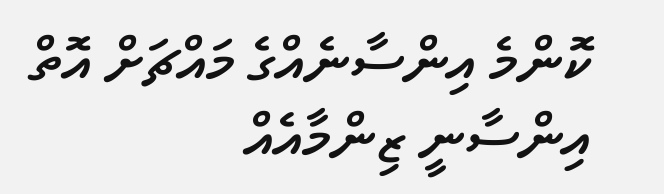ކޮންމެ އިންސާނެއްގެ މައްޗަށް އޮތް އިންސާނީ ޒިންމާއެއް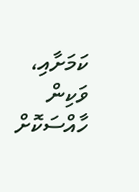ކަމަށާއި، ވަކިން ހާއްސަކޮށް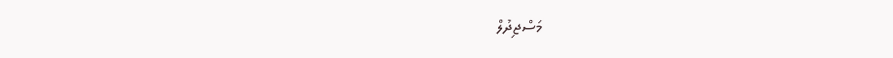މަސްޖިދުލް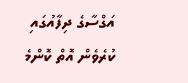އަގްސާގެ ދިފާއުގައި ކުރެވެން އޮތް ކޮންމެ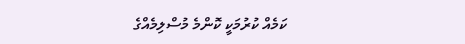ކަމެއް ކުރުމަކީ ކޮންމެ މުސްލިމެއްގެ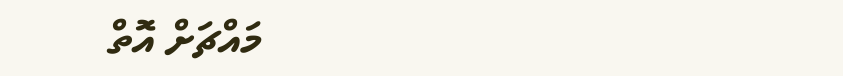މައްޗަށް އޮތް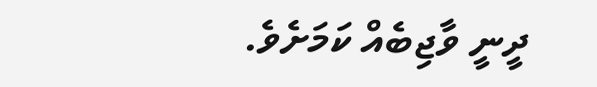ދީނީ ވާޖިބެއް ކަމަށެވެ.